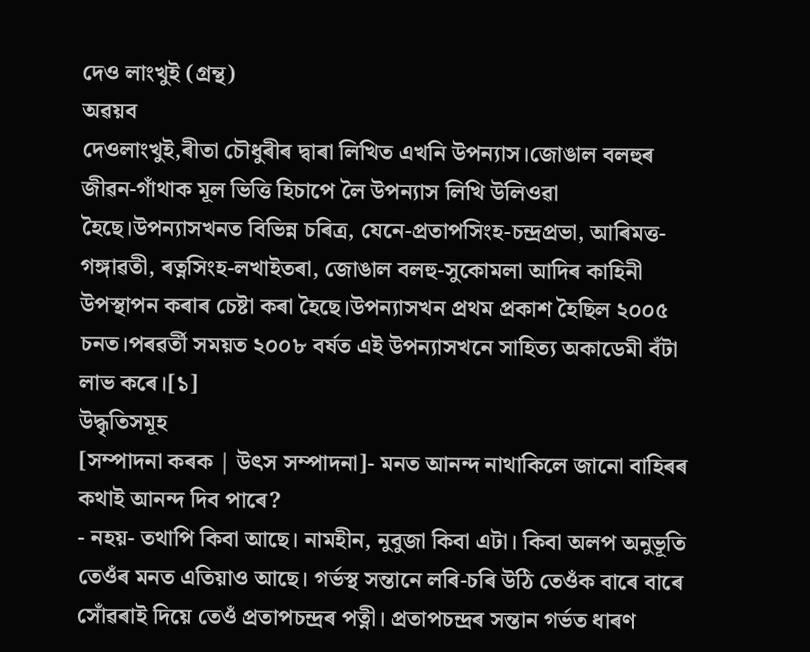দেও লাংখুই (গ্ৰন্থ)
অৱয়ব
দেওলাংখুই,ৰীতা চৌধুৰীৰ দ্বাৰা লিখিত এখনি উপন্যাস।জোঙাল বলহুৰ জীৱন-গাঁথাক মূল ভিত্তি হিচাপে লৈ উপন্যাস লিখি উলিওৱা হৈছে।উপন্যাসখনত বিভিন্ন চৰিত্ৰ, যেনে-প্ৰতাপসিংহ-চন্দ্ৰপ্ৰভা, আৰিমত্ত-গঙ্গাৱতী, ৰত্নসিংহ-লখাইতৰা, জোঙাল বলহু-সুকোমলা আদিৰ কাহিনী উপস্থাপন কৰাৰ চেষ্টা কৰা হৈছে।উপন্যাসখন প্ৰথম প্ৰকাশ হৈছিল ২০০৫ চনত।পৰৱৰ্তী সময়ত ২০০৮ বৰ্ষত এই উপন্যাসখনে সাহিত্য অকাডেমী বঁটা লাভ কৰে।[১]
উদ্ধৃতিসমূহ
[সম্পাদনা কৰক | উৎস সম্পাদনা]- মনত আনন্দ নাথাকিলে জানো বাহিৰৰ কথাই আনন্দ দিব পাৰে?
- নহয়- তথাপি কিবা আছে। নামহীন, নুবুজা কিবা এটা। কিবা অলপ অনুভূতি তেওঁৰ মনত এতিয়াও আছে। গৰ্ভস্থ সন্তানে লৰি-চৰি উঠি তেওঁক বাৰে বাৰে সোঁৱৰাই দিয়ে তেওঁ প্ৰতাপচন্দ্ৰৰ পত্নী। প্ৰতাপচন্দ্ৰৰ সন্তান গৰ্ভত ধাৰণ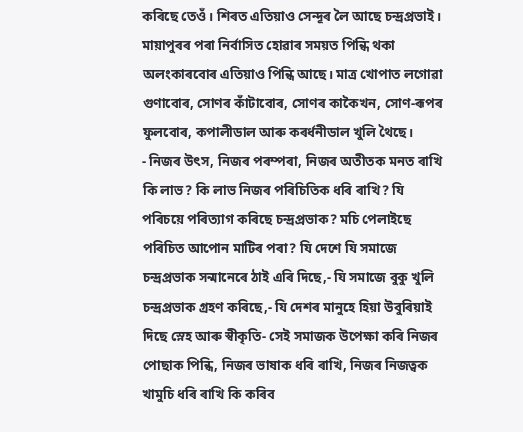কৰিছে তেওঁ। শিৰত এতিয়াও সেন্দূৰ লৈ আছে চন্দ্ৰপ্ৰভাই। মায়াপুৰৰ পৰা নিৰ্বাসিত হোৱাৰ সময়ত পিন্ধি থকা অলংকাৰবোৰ এতিয়াও পিন্ধি আছে। মাত্ৰ খোপাত লগোৱা গুণাবোৰ, সোণৰ কাঁটাবোৰ, সোণৰ কাকৈখন, সোণ-ৰূপৰ ফুলবোৰ, কপালীডাল আৰু কৰৰ্ধনীডাল খুলি থৈছে।
- নিজৰ উৎস, নিজৰ পৰম্পৰা, নিজৰ অতীতক মনত ৰাখি কি লাভ? কি লাভ নিজৰ পৰিচিতিক ধৰি ৰাখি? যি পৰিচয়ে পৰিত্যাগ কৰিছে চন্দ্ৰপ্ৰভাক? মচি পেলাইছে পৰিচিত আপোন মাটিৰ পৰা? যি দেশে যি সমাজে চন্দ্ৰপ্ৰভাক সন্মানেৰে ঠাই এৰি দিছে,- যি সমাজে বুকু খুলি চন্দ্ৰপ্ৰভাক গ্ৰহণ কৰিছে,- যি দেশৰ মানুহে হিয়া উবুৰিয়াই দিছে স্নেহ আৰু স্বীকৃতি- সেই সমাজক উপেক্ষা কৰি নিজৰ পোছাক পিন্ধি, নিজৰ ভাষাক ধৰি ৰাখি, নিজৰ নিজত্বক খামুচি ধৰি ৰাখি কি কৰিব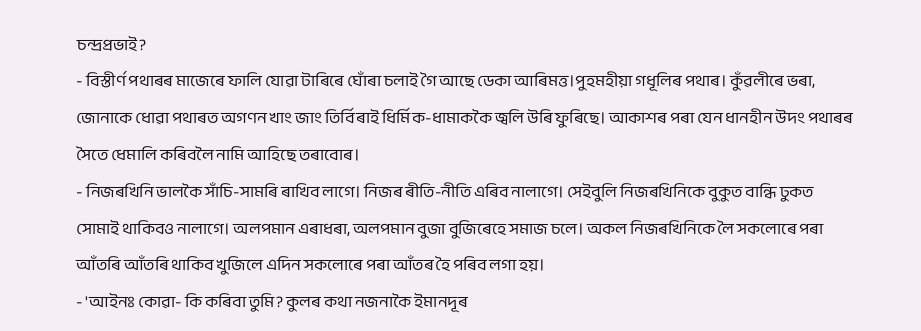চন্দ্ৰপ্ৰভাই?
- বিস্তীৰ্ণ পথাৰৰ মাজেৰে ফালি যোৱা টাৰিৰে ঘোঁৰা চলাই গৈ আছে ডেকা আৰিমত্ত।পুহমহীয়া গধূলিৰ পথাৰ। কুঁৱলীৰে ভৰা, জোনাকে ধোৱা পথাৰত অগণন খাং জাং তিৰ্বিৰাই ধিৰ্মিক-ধামাককৈ জ্বলি উৰি ফুৰিছে। আকাশৰ পৰা যেন ধানহীন উদং পথাৰৰ সৈতে ধেমালি কৰিবলৈ নামি আহিছে তৰাবোৰ।
- নিজৰখিনি ভালকৈ সাঁচি-সামৰি ৰাখিব লাগে। নিজৰ ৰীতি-নীতি এৰিব নালাগে। সেইবুলি নিজৰখিনিকে বুকুত বান্ধি ঢুকত সোমাই থাকিবও নালাগে। অলপমান এৰাধৰা, অলপমান বুজা বুজিৰেহে সমাজ চলে। অকল নিজৰখিনিকে লৈ সকলোৰে পৰা আঁতৰি আঁতৰি থাকিব খুজিলে এদিন সকলোৰে পৰা আঁতৰ হৈ পৰিব লগা হয়।
- 'আইনঃ কোৱা- কি কৰিবা তুমি? কুলৰ কথা নজনাকৈ ইমানদূৰ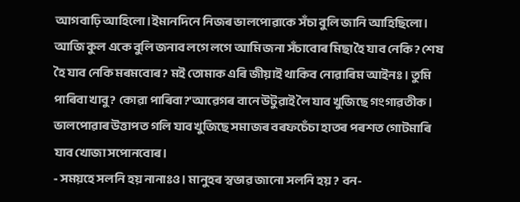আগবাঢ়ি আহিলো।ইমানদিনে নিজৰ ভালপোৱাকে সঁচা বুলি জানি আহিছিলো। আজি কুল একে বুলি জনাব লগে লগে আমি জনা সঁচাবোৰ মিছা হৈ যাব নেকি? শেষ হৈ যাব নেকি মৰমবোৰ? মই তোমাক এৰি জীয়াই থাকিব নোৱাৰিম আইনঃ। তুমি পাৰিবা খাবু? কোৱা পাৰিবা?'আৱেগৰ বানে উটুৱাই লৈ যাব খুজিছে গংগাৱতীক। ভালপোৱাৰ উত্তাপত গলি যাব খুজিছে সমাজৰ বৰফচেঁচা হাতৰ পৰশত গোটমাৰি যাব খোজা সপোনবোৰ।
- সময়হে সলনি হয় নানাঃও। মানুহৰ স্বভাৱ জানো সলনি হয়? বন-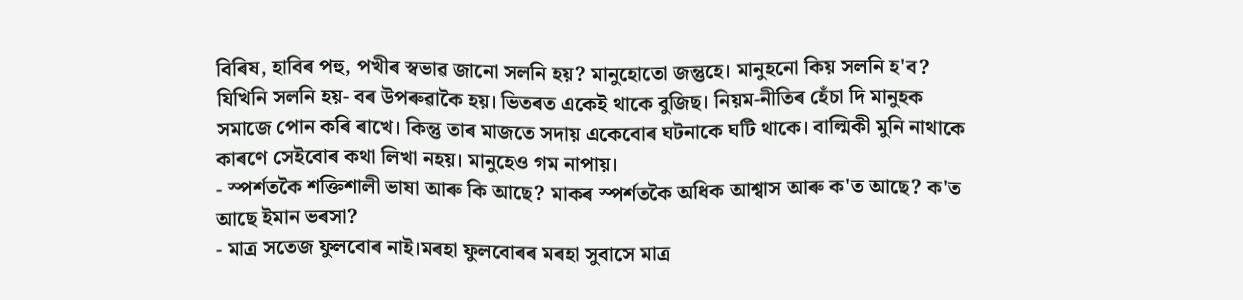বিৰিষ, হাবিৰ পহু, পখীৰ স্বভাৱ জানো সলনি হয়? মানুহোতো জন্তুহে। মানুহনো কিয় সলনি হ'ব? যিখিনি সলনি হয়- বৰ উপৰুৱাকৈ হয়। ভিতৰত একেই থাকে বুজিছ। নিয়ম-নীতিৰ হেঁচা দি মানুহক সমাজে পোন কৰি ৰাখে। কিন্তু তাৰ মাজতে সদায় একেবোৰ ঘটনাকে ঘটি থাকে। বাল্মিকী মুনি নাথাকে কাৰণে সেইবোৰ কথা লিখা নহয়। মানুহেও গম নাপায়।
- স্পৰ্শতকৈ শক্তিশালী ভাষা আৰু কি আছে? মাকৰ স্পৰ্শতকৈ অধিক আশ্বাস আৰু ক'ত আছে? ক'ত আছে ইমান ভৰসা?
- মাত্ৰ সতেজ ফুলবোৰ নাই।মৰহা ফুলবোৰৰ মৰহা সুবাসে মাত্ৰ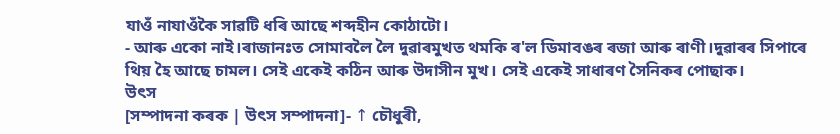যাওঁ নাযাওঁকৈ সাৱটি ধৰি আছে শব্দহীন কোঠাটো।
- আৰু একো নাই।ৰাজানঃত সোমাবলৈ লৈ দুৱাৰমুখত থমকি ৰ'ল ডিমাবঙৰ ৰজা আৰু ৰাণী।দুৱাৰৰ সিপাৰে থিয় হৈ আছে চামল। সেই একেই কঠিন আৰু উদাসীন মুখ। সেই একেই সাধাৰণ সৈনিকৰ পোছাক।
উৎস
[সম্পাদনা কৰক | উৎস সম্পাদনা]- ↑ চৌধুৰী,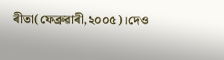ৰীতা(ফেব্ৰুৱাৰী,২০০৫)।দেও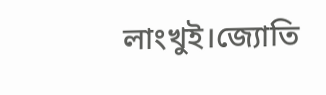লাংখুই।জ্যোতি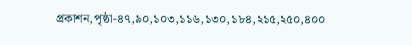প্ৰকাশন,পৃষ্ঠা-৪৭,৯০,১০৩,১১৬,১৩০,১৮৪,২১৫,২৫০,৪০০